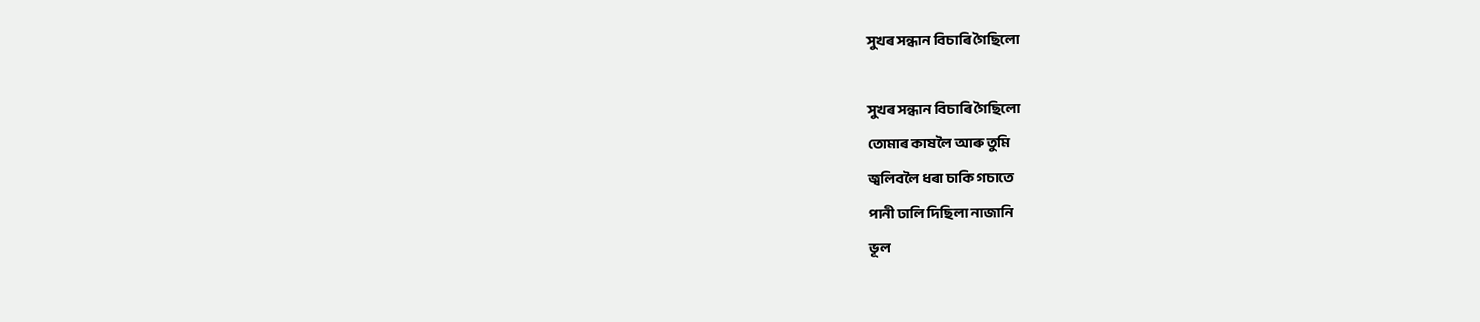সুখৰ সন্ধান বিচাৰি গৈছিলো

সুখৰ সন্ধান বিচাৰি গৈছিলো
তোমাৰ কাষলৈ আৰু তুমি
জ্বলিবলৈ ধৰা চাকি গচাতে
পানী ঢালি দিছিলা নাজানি
ভূল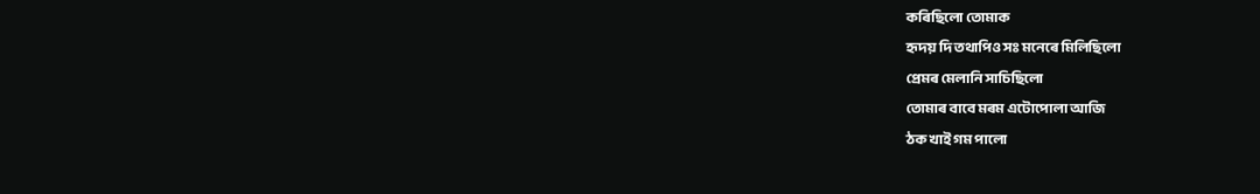কৰিছিলো তোমাক
হৃদয় দি তথাপিও সঃ মনেৰে মিলিছিলো
প্ৰেমৰ মেলানি সাচিছিলো
তোমাৰ বাবে মৰম এটোপোলা আজি
ঠক খাই গম পালো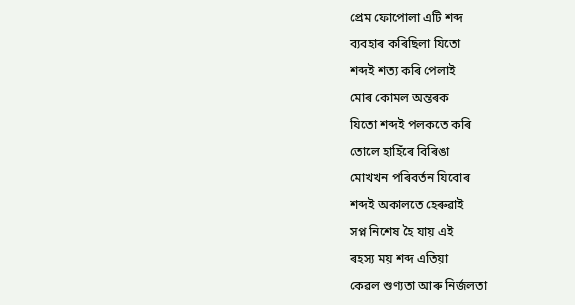প্ৰেম ফোপোলা এটি শব্দ
ব্যবহাৰ কৰিছিলা যিতো
শব্দই শত্য কৰি পেলাই
মোৰ কোমল অন্তৰক
যিতো শব্দই পলকতে কৰি
তোলে হাহিঁৰে বিৰিঙা
মোখখন পৰিবৰ্তন যিবোৰ
শব্দই অকালতে হেৰুৱাই
সপ্ন নিশেষ হৈ যায় এই
ৰহস্য ময় শব্দ এতিয়া
কেৱল শুণ্যতা আৰু নিৰ্জলতা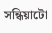সন্ধিয়াটো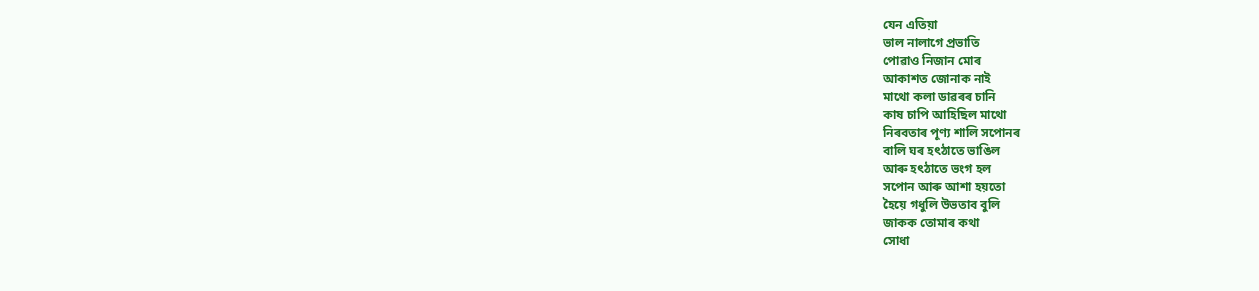যেন এতিয়া
ভাল নালাগে প্ৰভাতি
পোৱাও নিজান মোৰ
আকাশত জোনাক নাই
মাথো কলা ডাৱৰৰ চানি
কাষ চাপি আহিছিল মাথো
নিৰবতাৰ পূণ্য শালি সপোনৰ
বালি ঘৰ হৎঠাতে ভাঙিল
আৰু হৎঠাতে ভংগ হল
সপোন আৰু আশা হয়তো
হৈয়ে গধুলি উভতাব বুলি
জাকক তোমাৰ কথা
সোধা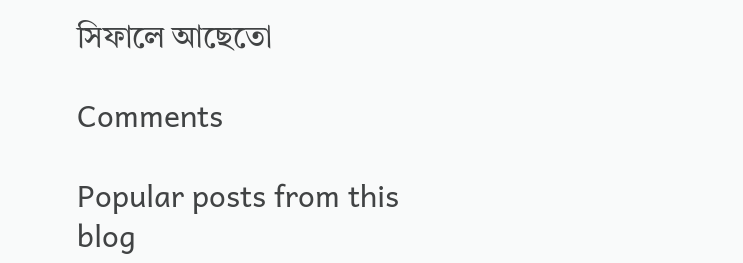সিফালে আছেতো

Comments

Popular posts from this blog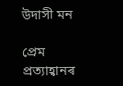উদাসী মন

প্ৰেম প্ৰত্যাহ্বানৰ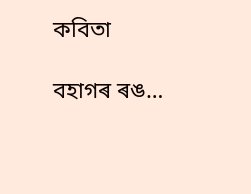কবিতা

বহাগৰ ৰঙ…